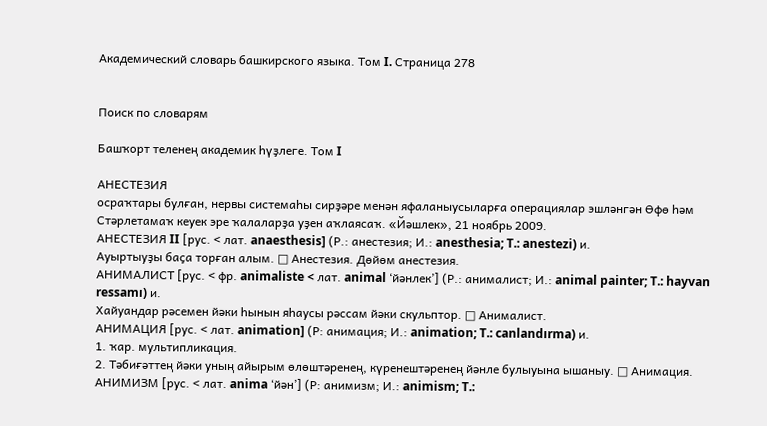Академический словарь башкирского языка. Том I. Страница 278


Поиск по словарям

Башҡорт теленең академик һүҙлеге. Том I

АНЕСТЕЗИЯ
осраҡтары булған, нервы системаһы сирҙәре менән яфаланыусыларға операциялар эшләнгән Өфө һәм Стәрлетамаҡ кеуек эре ҡалаларҙа уҙен аҡлаясаҡ. «Йәшлек», 21 ноябрь 2009.
АНЕСТЕЗИЯ II [рус. < лат. anaesthesis] (Р.: анестезия; И.: anesthesia; T.: anestezi) и.
Ауыртыуҙы баҫа торған алым. □ Анестезия. Дөйөм анестезия.
АНИМАЛИСТ [рус. < фр. animaliste < лат. animal ‘йәнлек’] (Р.: анималист; И.: animal painter; T.: hayvan ressamı) и.
Хайуандар рәсемен йәки һынын яһаусы рәссам йәки скульптор. □ Анималист.
АНИМАЦИЯ [рус. < лат. animation] (Р: анимация; И.: animation; T.: canlandırma) и.
1. ҡар. мультипликация.
2. Тәбиғәттең йәки уның айырым өлөштәренең, күренештәренең йәнле булыуына ышаныу. □ Анимация.
АНИМИЗМ [рус. < лат. anima ‘йән’] (Р: анимизм; И.: animism; T.: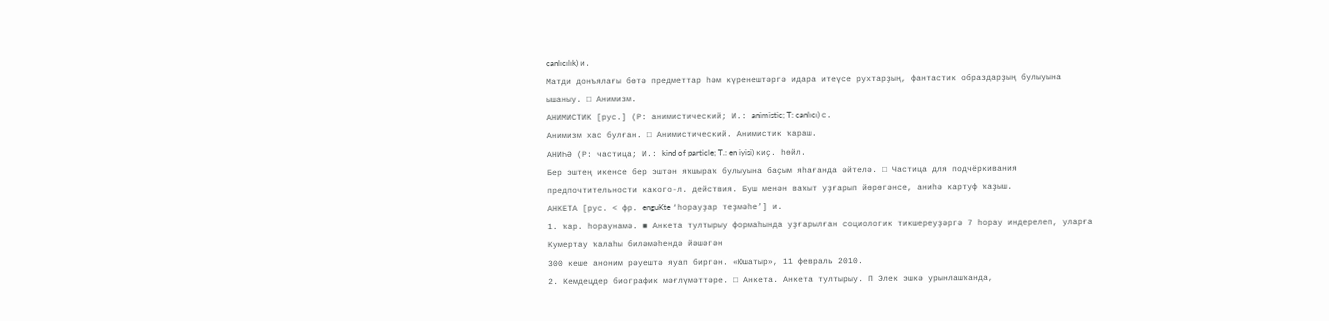canlıcılık) и.
Матди донъялағы бөтә предметтар һәм күренештәргә идара итеүсе рухтарҙың, фантастик образдарҙың булыуына ышаныу. □ Анимизм.
АНИМИСТИК [рус.] (Р: анимистический; И.: animistic; T: canlıcı) с.
Анимизм хас булған. □ Анимистический. Анимистик ҡараш.
АНИҺӘ (Р: частица; И.: kind of particle; T.: en iyisi) киҫ. һөйл.
Бер эштең икенсе бер эштән яҡшыраҡ булыуына баҫым яһағанда әйтелә. □ Частица для подчёркивания предпочтительности какого-л. действия. Буш менән ваҡыт уҙғарып йөрөгәнсе, аниһә картуф ҡаҙыш.
АНКЕТА [рус. < фр. enguKte ‘һорауҙар теҙмәһе’] и.
1. ҡар. һораунамә. ■ Анкета тултырыу формаһында уҙғарылған социологик тикшереуҙәргә 7 һорау индерелеп, уларға Кумертау ҡалаһы биләмәһендә йәшәгән
300 кеше аноним рәуештә яуап биргән. «Юшатыр», 11 февраль 2010.
2. Кемдецдер биографик мәғлүмәттәре. □ Анкета. Анкета тултырыу. П Элек эшкә урынлашҡанда,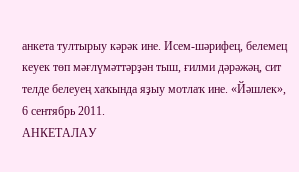анкета тултырыу кәрәк ине. Исем-шәрифец, белемец кеуек төп мәғлүмәттәрҙән тыш, ғилми дәрәжәң, сит телде белеуең хаҡында яҙыу мотлаҡ ине. «Йәшлек», 6 сентябрь 2011.
АНКЕТАЛАУ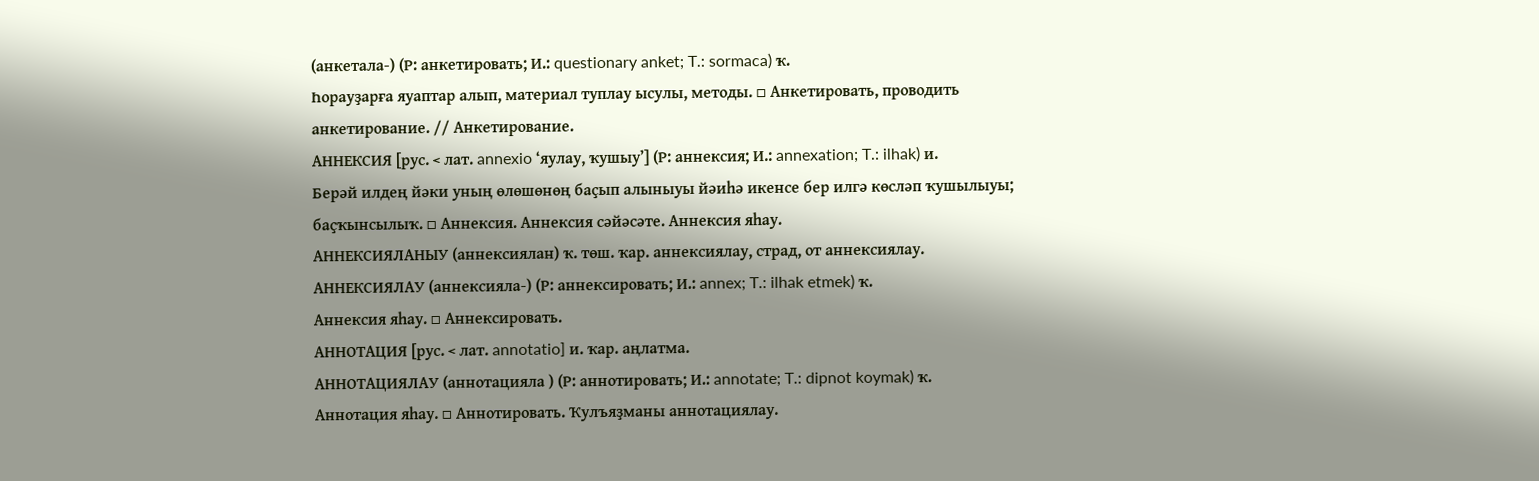(анкетала-) (Р: анкетировать; И.: questionary anket; T.: sormaca) ҡ.
Һорауҙарға яуаптар алып, материал туплау ысулы, методы. □ Анкетировать, проводить анкетирование. // Анкетирование.
АННЕКСИЯ [рус. < лат. annexio ‘яулау, ҡушыу’] (Р: аннексия; И.: annexation; T.: ilhak) и.
Берәй илдең йәки уның өлөшөнөң баҫып алыныуы йәиһә икенсе бер илгә көсләп ҡушылыуы; баҫҡынсылыҡ. □ Аннексия. Аннексия сәйәсәте. Аннексия яһау.
АННЕКСИЯЛАНЫУ (аннексиялан) ҡ. төш. ҡар. аннексиялау, страд, от аннексиялау.
АННЕКСИЯЛАУ (аннексияла-) (Р: аннексировать; И.: annex; T.: ilhak etmek) ҡ.
Аннексия яһау. □ Аннексировать.
АННОТАЦИЯ [рус. < лат. annotatio] и. ҡар. аңлатма.
АННОТАЦИЯЛАУ (аннотацияла ) (Р: аннотировать; И.: annotate; T.: dipnot koymak) ҡ.
Аннотация яһау. □ Аннотировать. Ҡулъяҙманы аннотациялау.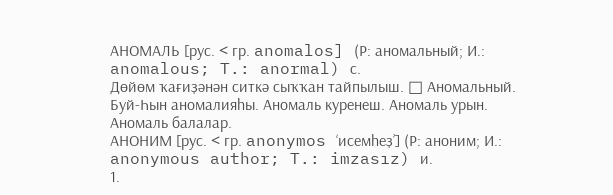АНОМАЛЬ [рус. < гр. anomalos] (Р: аномальный; И.: anomalous; T.: anormal) с.
Дөйөм ҡағиҙәнән ситкә сыҡҡан тайпылыш. □ Аномальный. Буй-Һын аномалияһы. Аномаль куренеш. Аномаль урын. Аномаль балалар.
АНОНИМ [рус. < гр. anonymos ‘исемһеҙ’] (Р: аноним; И.: anonymous author; T.: imzasız) и.
1.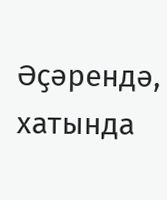Әҫәрендә, хатында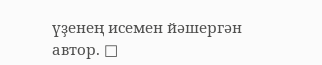үҙенең исемен йәшергән автор. □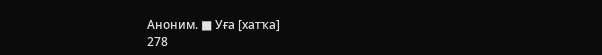Аноним. ■ Уға [хатҡа]
278